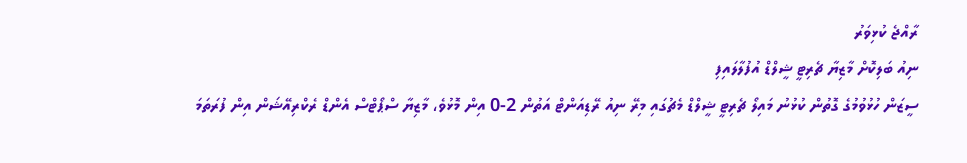ރާއްޖެ ކުޅިވަރު
ނިއު ބަލިކޮށް މާޒިޔާ ޗެރިޓީ ޝީލްޑް އުފުލާލައިފި
ސީޒަން ހުޅުވުމުގެ ގޮތުން ކުޅުނު މައިލޯ ޗެރިޓީ ޝީލްޑް މެޗުގައި މިރޭ ނިއު ރޭޑިއަންޓް އަތުން 2-0 އިން މޮޅުވެ، މާޒިޔާ ސްޕޯޓްސް އެންޑް ރެކްރިއޭޝަން އިން ފުރަތަމަ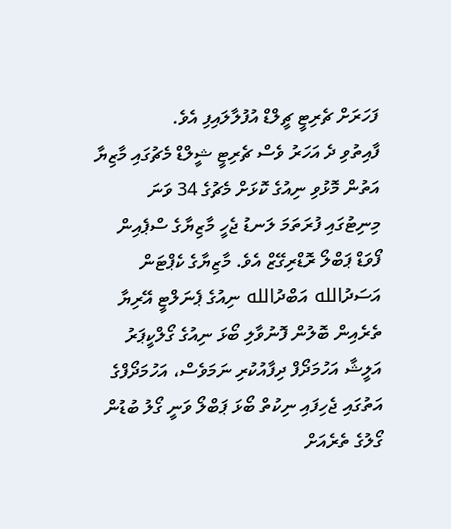ފަހަރަށް ޗެރިޓީ ޗީލްޑް އުފުލާލައިފި އެވެ.
ފާއިތުވި ދެ އަހަރު ވެސް ޗެރިޓީ ޝީލްޑް މެޗުގައި މާޒިޔާ އަތުން މޮޅުވި ނިއުގެ ކޮޅަށް މެޗުގެ 34 ވަނަ މިނިޓުގައި ފުރަތަމަ ލަނޑު ޖެހީ މާޒިޔާގެ ސްޕެއިން ފޯވަޑް ޕަބްލޯ ރޮޑްރިގޭޒް އެވެ. މާޒިޔާގެ ކެޕްޓަން އަސަދުالله އަބްދުالله ނިއުގެ ޕެނަލްޓީ އޭރިޔާ ތެރެއިން ބޮލުން ފޮނުވާލި ބޯޅަ ނިއުގެ ގޯލްކީޕަރު އަލީޝާ އަހުމަދޯފް ދިފާއުކުރި ނަމަވެސް، އަހުމަދޯފްގެ އަތުގައި ޖެހިފައި ނިކުތް ބޯޅަ ޕަބްލޯ ވަނީ ގޯލު ބުޑުން ގޯލުގެ ތެރެއަށް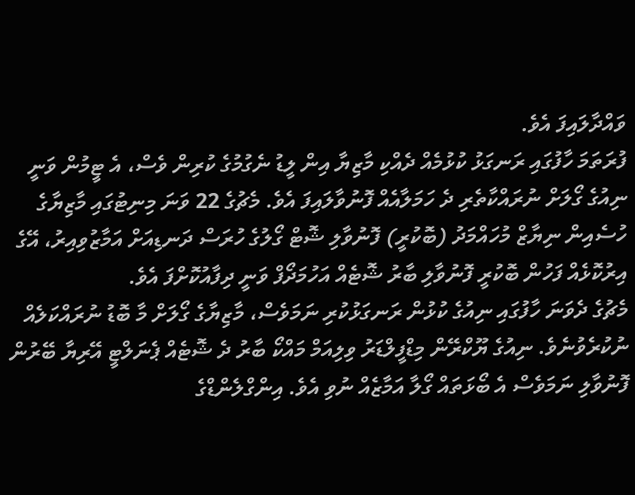ވައްދާލައިފަ އެވެ.
ފުރަތަމަ ހާފުގައި ރަނގަޅު ކުޅުމެއް ދެއްކި މާޒިޔާ އިން ލީޑު ނެގުމުގެ ކުރިން ވެސް، އެ ޓީމުން ވަނީ ނިއުގެ ގޯލަށް ނުރައްކާތެރި ދެ ހަމަލާއެއް ފޮނުވާލައިފަ އެވެ. މެޗުގެ 22 ވަނަ މިނިޓުގައި މާޒިޔާގެ ހުސެއިން ނިޔާޒް މުހައްމަދު (ބޮކުރީ) ފޮނުވާލި ޝޮޓް ގޯލުގެ ހުރަސް ދަނޑިއަށް އަމާޒުވިއިރު، އޭގެ އިރުކޮޅެއް ފަހުން ބޮކުރީ ފޮނުވާލި ބާރު ޝޮޓެއް އަހުމަދޯފް ވަނީ ދިފާއުކޮށްފަ އެވެ.
މެޗުގެ ދެވަނަ ހާފުގައި ނިއުގެ ކުޅުން ރަނގަޅުކުރި ނަމަވެސް، މާޒިޔާގެ ގޯލަށް މާ ބޮޑު ނުރައްކަލެއް ނުކުރެވުނެވެ. ނިއުގެ ޔޫކްރޭން މިޑްފީލްޑަރު ވިލިއަމް މައްކޯ ބާރު ދެ ޝޮޓެއް ޕެނަލްޓީ އޭރިޔާ ބޭރުން ފޮނުވާލި ނަމަވެސް އެ ބޯޅަތައް ގޯލާ އަމާޒެއް ނުވި އެވެ. އިންގްލެންޑްގެ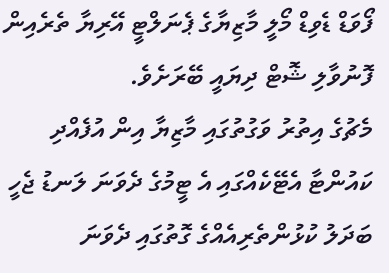ފޯވަޑް ޑެވިޑް މޯލީ މާޒިޔާގެ ޕެނަލްޓީ އޭރިޔާ ތެރެއިން ފޮނުވާލި ޝޮޓް ދިޔައީ ބޭރަށެވެ.
މެޗުގެ އިތުރު ވަގުތުގައި މާޒިޔާ އިން އުފެއްދި ކައުންޓާ އެޓޭކެއްގައި އެ ޓީމުގެ ދެވަނަ ލަނޑު ޖެހީ ބަދަލު ކުޅުންތެރިއެއްގެ ގޮތުގައި ދެވަނަ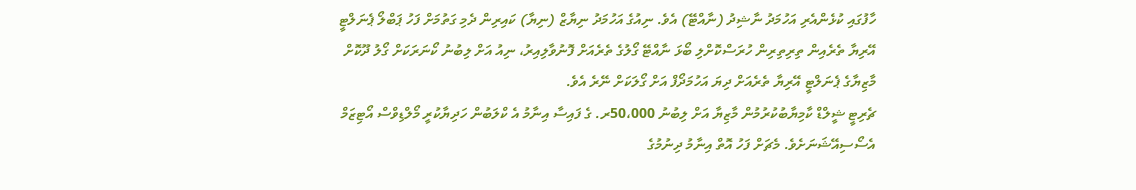ހާފުގައި ކުޅެންއެރި އަހުމަދު ނާޝިދު (ނާއްޓޭ) އެވެ. ނިއުގެ އަހުމަދު ނިޔާޒް (ނިޔާ) ކައިރިން ދެމި ގަތުމަށް ފަހު ޕަބްލޯ ޕެނަލްޓީ އޭރިޔާ ތެރެއިން ތިރިތިރިން ހުރަސްކޮށްލި ބޯޅަ ނާއްޓޭ ގޯލުގެ ތެރެއަށް ފޮނުވާލިއިރު، ނިއު އަށް ލިބުނު ކޯނަރަކަށް ގޯލު ދޫކޮށް މާޒިޔާގެ ޕެނަލްޓީ އޭރިޔާ ތެރެއަށް ދިޔަ އަހުމަދޯފް އަށް ގޯލަކަށް ނޭރެ އެވެ.
ޗެރިޓީ ޝީލްޑް ކާމިޔާބުކުރުމުން މާޒިޔާ އަށް ލިބުނު 50،000ރ. ގެ ފައިސާ އިނާމު އެ ކްލަބުން ހަދިޔާކުރީ މޯލްޑިވްސް އޯޓިޒަމް އެސޯސިއޭޝަނަށެވެ. މެޗަށް ފަހު އޮތް އިނާމު ދިނުމުގެ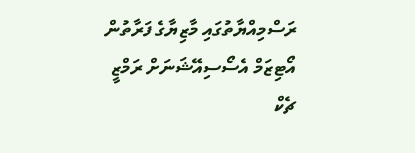ރަސްމިއްޔާތުގައި މާޒިޔާގެ ފަރާތުން އޯޓިޒަމް އެސޯސިއޭޝަނަށް ރަމްޒީ ޗެކް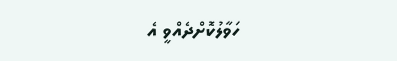ހަވާލުކޮށްދެއްވީ އެ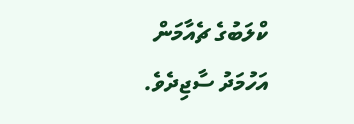ކްލަބުގެ ޗެއާމަން އަހުމަދު ސާޖިދެވެ.